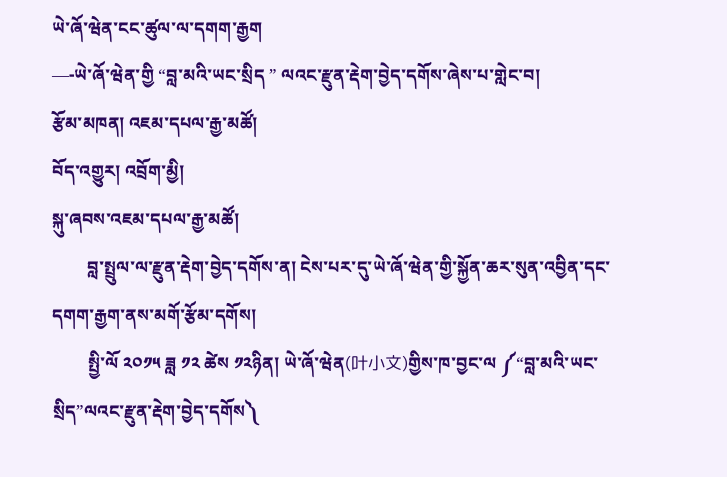ཡེ་ཞོ་ཝེན་ངང་ཚུལ་ལ་དགག་རྒྱག
—-ཡེ་ཞོ་ཝེན་གྱི “བླ་མའི་ཡང་སྲིད ” ལའང་རྫུན་རྡེག་བྱེད་དགོས་ཞེས་པ་གླེང་བ།
རྩོམ་མཁན། འཇམ་དཔལ་རྒྱ་མཚོ།
བོད་འགྱུར། འབྲོག་མྱི།
སྐུ་ཞབས་འཇམ་དཔལ་རྒྱ་མཚོ།
        བླ་སྤྲུལ་ལ་རྫུན་རྡེག་བྱེད་དགོས་ན། ངེས་པར་དུ་ཡེ་ཞོ་ཝེན་གྱི་སྐྱོན་ཆར་སུན་འབྱིན་དང་དགག་རྒྱག་ནས་མགོ་རྩོམ་དགོས།
        སྤྱི་ལོ ༢༠༡༥ ཟླ ༡༢ ཚེས ༡༢ཉིན། ཡེ་ཞོ་ཝེན(叶小文)གྱིས་ཁ་བྱང་ལ ༼“བླ་མའི་ཡང་སྲིད”ལའང་རྫུན་རྡེག་བྱེད་དགོས༽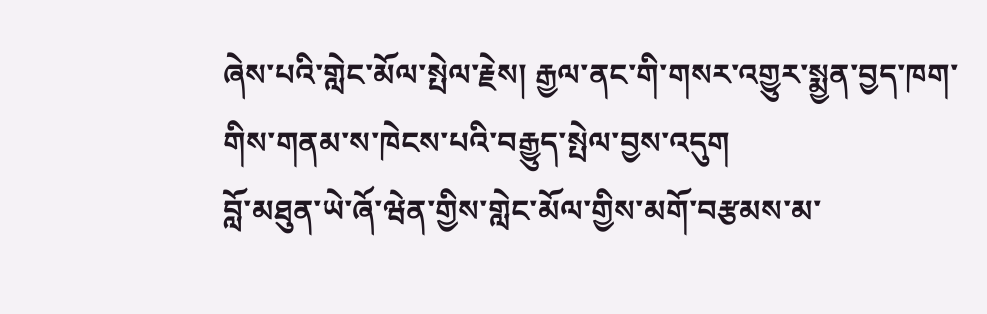ཞེས་པའི་གླེང་མོལ་སྤེལ་རྗེས། རྒྱལ་ནང་གི་གསར་འགྱུར་སྨྱན་བྱད་ཁག་གིས་གནམ་ས་ཁེངས་པའི་བརྒྱུད་སྤེལ་བྱས་འདུག
བློ་མཐུན་ཡེ་ཞོ་ཝེན་གྱིས་གླེང་མོལ་གྱིས་མགོ་བརྩམས་མ་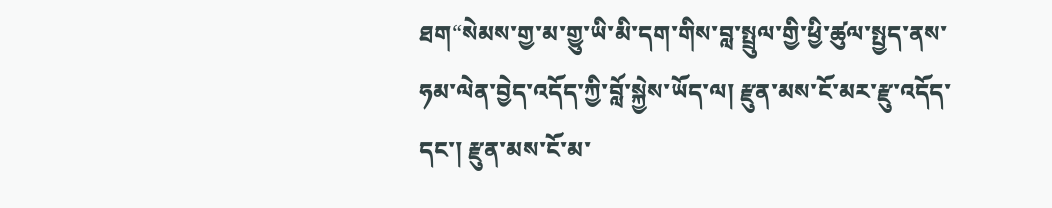ཐག“སེམས་གྱ་མ་གྱུ་ཡི་མི་དག་གིས་བླ་སྤྲུལ་གྱི་ཕྱི་ཚུལ་སྤྱད་ནས་ཧམ་ལེན་བྱེད་འདོད་ཀྱི་བློ་སྐྱེས་ཡོད་ལ། རྫུན་མས་ངོ་མར་རྫུ་འདོད་དང་། རྫུན་མས་ངོ་མ་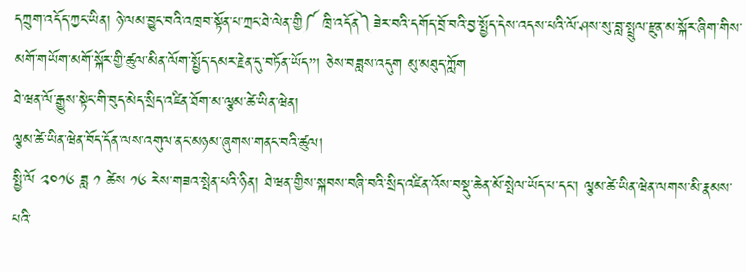དཀྲུག་འདོད་ཀྱང་ཡིན། ཉེ་ལམ་བྱུང་བའི་འཁྲབ་སྟོན་པ་ཀྲང་ཐེ་ལེན་གྱི༼ ཁྲི་འདོན༽ཟེར་བའི་དགོད་བྲོ་བའི་བྱ་སྤྱོད་དེས་འདས་པའི་ལོ་ཤས་སུ་བླ་སྤྲུལ་རྫུན་མ་སྐོར་ཞིག་གིས་མགོ་གཡོག་མགོ་སྐོར་གྱི་ཚུལ་མིན་ལོག་སྤྱོད་དམར་རྗེན་དུ་བཏོན་ཡོད”། ཅེས་བཟླས་འདུག མུ་མཐུད་ཀློག
ཐེ་ཝན་ལོ་རྒྱུས་སྟེང་གི་བུད་མེད་སྲིད་འཛིན་ཐོག་མ་ལྕམ་ཚེ་ཡིན་ཝེན།
ལྕམ་ཚེ་ཡིན་ཝེན་བོད་དོན་ལས་འགུལ་ནང་མཉམ་ཞུགས་གནང་བའི་ཚུལ།
སྤྱི་ལོ ༢༠༡༦ ཟླ ༡ ཚེས ༡༦ རེས་གཟའ་སྤེན་པའི་ཉིན། ཐེ་ཝན་གྱིས་སྐབས་བཞི་བའི་སྲིད་འཛིན་འོས་བསྡུ་ཆེན་མོ་སྤེལ་ཡོད་པ་དང་། ལྕམ་ཚེ་ཡིན་ཝེན་ལགས་མི་རྣམས་པའི་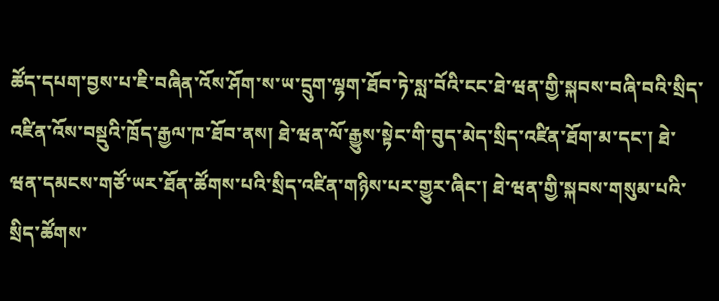ཚོད་དཔག་བྱས་པ་ཇི་བཞིན་འོས་ཤོག་ས་ཡ་དྲུག་ལྷག་ཐོབ་ཏེ་སླ་བོའི་ངང་ཐེ་ཝན་གྱི་སྐབས་བཞི་བའི་སྲིད་འཛིན་འོས་བསྡུའི་ཁྲོད་རྒྱལ་ཁ་ཐོབ་ནས། ཐེ་ཝན་ལོ་རྒྱུས་སྟེང་གི་བུད་མེད་སྲིད་འཛིན་ཐོག་མ་དང་། ཐེ་ཝན་དམངས་གཙོ་ཡར་ཐོན་ཚོགས་པའི་སྲིད་འཛིན་གཉིས་པར་གྱུར་ཞིང་། ཐེ་ཝན་གྱི་སྐབས་གསུམ་པའི་སྲིད་ཚོགས་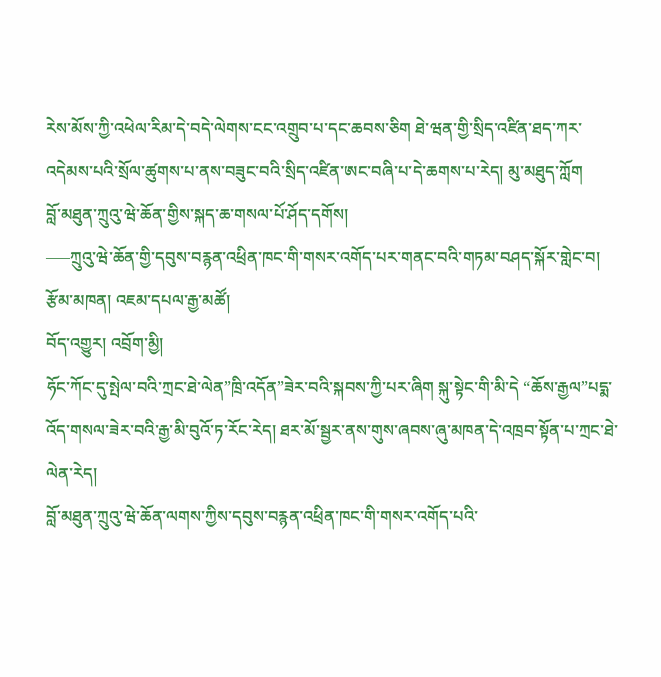རེས་མོས་ཀྱི་འཕེལ་རིམ་དེ་བདེ་ལེགས་ངང་འགྲུབ་པ་དང་ཆབས་ཅིག ཐེ་ཝན་གྱི་སྲིད་འཛིན་ཐད་ཀར་འདེམས་པའི་སྲོལ་ཚུགས་པ་ནས་བཟུང་བའི་སྲིད་འཛིན་ཨང་བཞི་པ་དེ་ཆགས་པ་རེད། མུ་མཐུད་ཀློག
བློ་མཐུན་ཀྲུའུ་ཝེ་ཆོན་གྱིས་སྐད་ཆ་གསལ་པོ་ཤོད་དགོས།
—–ཀྲུའུ་ཝེ་ཆོན་གྱི་དབུས་བརྙན་འཕྲིན་ཁང་གི་གསར་འགོད་པར་གནང་བའི་གཏམ་བཤད་སྐོར་གླེང་བ།
རྩོམ་མཁན། འཇམ་དཔལ་རྒྱ་མཚོ།
བོད་འགྱུར། འབྲོག་མྱི།
ཧོང་ཀོང་དུ་སྤེལ་བའི་ཀྲང་ཐེ་ལེན”ཁྲི་འདོན”ཟེར་བའི་སྐབས་ཀྱི་པར་ཞིག སྐུ་སྟེང་གི་མི་དེ “ཆོས་རྒྱལ”པདྨ་འོད་གསལ་ཟེར་བའི་རྒྱ་མི་བུའོ་ཏ་རོང་རེད། ཐར་མོ་སྦྱར་ནས་གུས་ཞབས་ཞུ་མཁན་དེ་འཁྲབ་སྟོན་པ་ཀྲང་ཐེ་ལེན་རེད།
བློ་མཐུན་ཀྲུའུ་ཝེ་ཆོན་ལགས་ཀྱིས་དབུས་བརྙན་འཕྲིན་ཁང་གི་གསར་འགོད་པའི་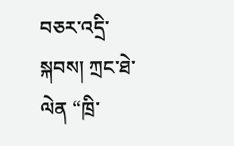བཅར་འདྲི་སྐབས། ཀྲང་ཐེ་ལེན “ཁྲི་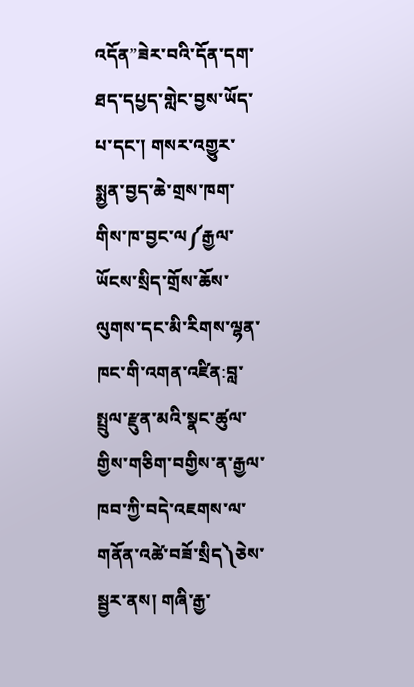འདོན”ཟེར་བའི་དོན་དག་ཐད་དཔྱད་གླེང་བྱས་ཡོད་པ་དང་། གསར་འགྱུར་སྨྱན་བྱད་ཆེ་གྲས་ཁག་གིས་ཁ་བྱང་ལ༼རྒྱལ་ཡོངས་སྲིད་གྲོས་ཆོས་ལུགས་དང་མི་རིགས་ལྷན་ཁང་གི་འགན་འཛིན:བླ་སྤྲུལ་རྫུན་མའི་སྣང་ཚུལ་གྱིས་གཅིག་བགྱིས་ན་རྒྱལ་ཁབ་ཀྱི་བདེ་འཇགས་ལ་གནོན་འཚེ་བཟོ་སྲིད༽ཅེས་སྦྱར་ནས། གཞི་རྒྱ་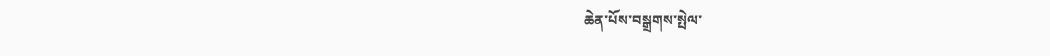ཆེན་པོས་བསྒྲགས་སྤེལ་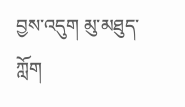བྱས་འདུག མུ་མཐུད་ཀློག